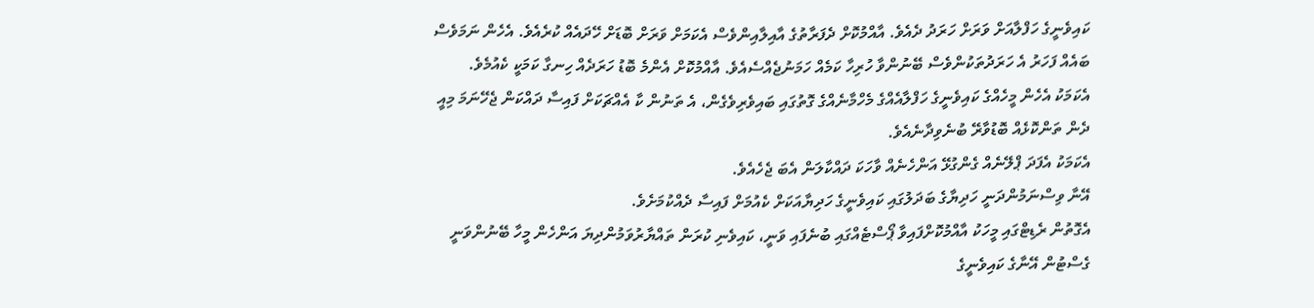ކައިވެނީގެ ހަފްލާއަށް ވަރަށް ހަރަދު ދެއެވެ. އާއްމުކޮށް ދެފަރާތުގެ އާއިލާއިންވެސް އެކަމަށް ވަރަށް ބޮޑަށް ހޭދައެއް ކުރެއެވެ. އެހެން ނަމަވެސް ބައެއް ފަހަރު އެ ހަރަދުތަކުންވެސް ބޭނުންވާ ހުރިހާ ކަމެއް ހަމަނުޖެއްސެއެވެ. އާއްމުކޮށް އެންމެ ބޮޑު ހަރަދެއް ހިނގާ ކަމަކީ ކެއުމެވެ.
އެކަމަކު އެހެން މީހެއްގެ ކައިވެނީގެ ހަފްލާއެއްގެ މެހްމާނެއްގެ ގޮތުގައި ބައިވެރިވެގެން، އެ ތަނުން ކާ އެއްޗަކަށް ފައިސާ ދައްކަން ޖެހޭނަމަ މިއީ ދެން ތަންކޮޅެއް ބޮޑުވާރޭ ބުނެވިދާނެއެވެ.
އެކަމަކު އެފަދަ ޕްލޭނެއް ގެންގުޅޭ އަންހެނެއް ވާހަކަ ދައްކާލަން އެބަ ޖެހެއެވެ.
އޭނާ ވިސްނަމުންދަނީ ހަދިޔާގެ ބަދަލުގައި ކައިވެނީގެ ހަދިޔާއަކަށް ކެއުމަށް ފައިސާ ދެއްކުމަށެވެ.
އެގޮތުން ރެޑިޓްގައި މީހަކު އާއްމުކޮށްފައިވާ ޕޯސްޓެއްގައި ބުނެފައި ވަނީ، ކައިވެނި ކުރަން ތައްޔާރުވަމުންދިޔަ އަންހެން މީހާ ބޭނުންވަނީ ގެސްޓުން އޭނާގެ ކައިވެނީގެ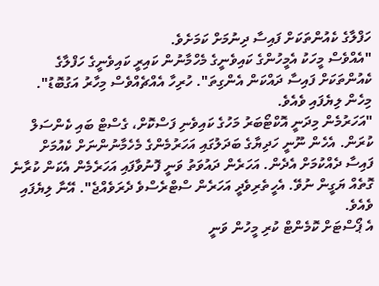ހަފްލާގެ ކެއުންތަކަށް ފައިސާ ދިނުމަށް ކަމަށެވެ.
"އެއްވެސް މީހަކު އެމީހުންގެ ކައިވެނީގެ މެހްމާނުން ކައިރީ ކައިވެނީގެ ހަފްލާގެ ކެއުންތަކަށް ފައިސާ ދައްކަން އެންގިތަ". ހުރިހާ އެއްޗެއްވެސް މިހާރު އަގުބޮޑު". މިހެން ލިޔެފައި ވެއެވެ.
"އަހަރުމެން މިދަނީ އޮކްޓޯބަރު މަހުގެ ކައިވެނި ފަސްކޮށް، ގެސްޓް ބައި ކެންސަލް ކުރަން. އެހެން ނޫނީ ހަދިޔާގެ ބަދަލުގައި އަހަރުމެންގެ މެހެމާނުންނަށް ކެއުމަށް ފައިސާ ދެއްކުމަށް އެދެން. އަހަރެން ދައުވަތު ވަނީ ފޮނުވާފައި އަހަރެމެން އެކަން ކުރާނެ ގޮތެއް ޔަގީން ނުވޭ. އެހީތެރިވެދީ އަހަރެން ސްޓްރެސްވެ ދެރަވެއްޖެ". އޭނާ ލިޔެފައި ވެއެވެ.
އެ ޕޯސްޓަށް ކޮމެންޓް ކުރި މީހުން ވަނީ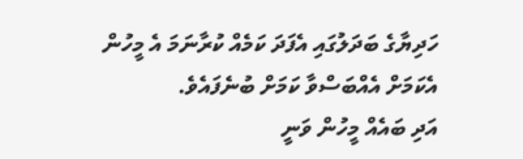ހަދިޔާގެ ބަދަލުގައި އެފަދަ ކަމެއް ކުރާނަމަ އެ މީހުން އެކަމަށް އެއްބަސްވާ ކަމަށް ބުނެފައެވެ.
އަދި ބައެއް މީހުން ވަނީ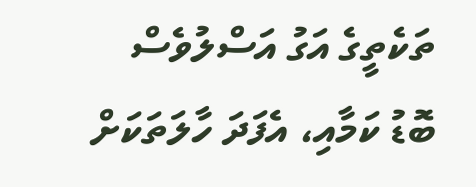ތަކެތީގެ އަގު އަސްލުވެސް ބޮޑު ކަމާއި، އެފަދަ ހާލަތަކަށް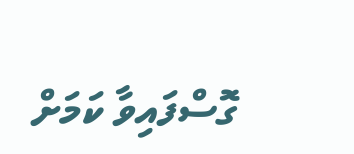ގޮސްފައިވާ ކަމަށް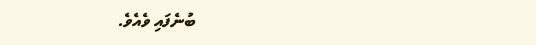ބުނެފައި ވެއެވެ.